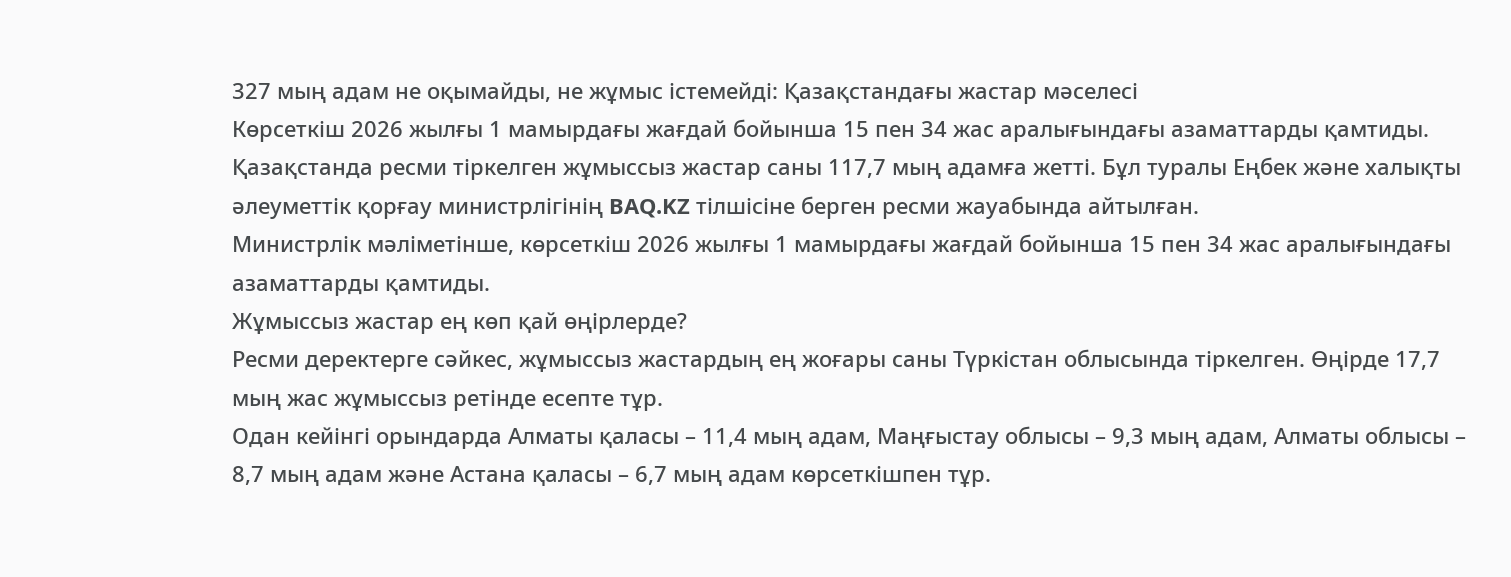327 мың адам не оқымайды, не жұмыс істемейді: Қазақстандағы жастар мәселесі
Көрсеткіш 2026 жылғы 1 мамырдағы жағдай бойынша 15 пен 34 жас аралығындағы азаматтарды қамтиды.
Қазақстанда ресми тіркелген жұмыссыз жастар саны 117,7 мың адамға жетті. Бұл туралы Еңбек және халықты әлеуметтік қорғау министрлігінің BAQ.KZ тілшісіне берген ресми жауабында айтылған.
Министрлік мәліметінше, көрсеткіш 2026 жылғы 1 мамырдағы жағдай бойынша 15 пен 34 жас аралығындағы азаматтарды қамтиды.
Жұмыссыз жастар ең көп қай өңірлерде?
Ресми деректерге сәйкес, жұмыссыз жастардың ең жоғары саны Түркістан облысында тіркелген. Өңірде 17,7 мың жас жұмыссыз ретінде есепте тұр.
Одан кейінгі орындарда Алматы қаласы – 11,4 мың адам, Маңғыстау облысы – 9,3 мың адам, Алматы облысы – 8,7 мың адам және Астана қаласы – 6,7 мың адам көрсеткішпен тұр.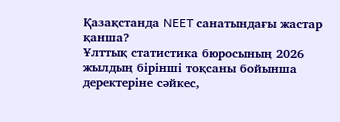Қазақстанда NEET санатындағы жастар қанша?
Ұлттық статистика бюросының 2026 жылдың бірінші тоқсаны бойынша деректеріне сәйкес,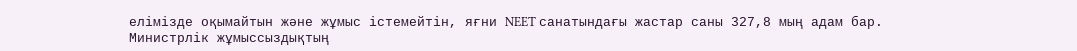елімізде оқымайтын және жұмыс істемейтін, яғни NEET санатындағы жастар саны 327,8 мың адам бар.
Министрлік жұмыссыздықтың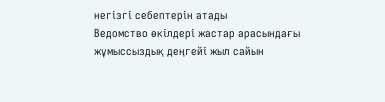негізгі себептерін атады
Ведомство өкілдері жастар арасындағы жұмыссыздық деңгейі жыл сайын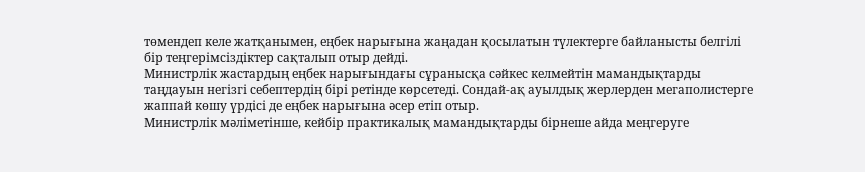төмендеп келе жатқанымен, еңбек нарығына жаңадан қосылатын түлектерге байланысты белгілі бір теңгерімсіздіктер сақталып отыр дейді.
Министрлік жастардың еңбек нарығындағы сұранысқа сәйкес келмейтін мамандықтарды таңдауын негізгі себептердің бірі ретінде көрсетеді. Сондай-ақ ауылдық жерлерден мегаполистерге жаппай көшу үрдісі де еңбек нарығына әсер етіп отыр.
Министрлік мәліметінше, кейбір практикалық мамандықтарды бірнеше айда меңгеруге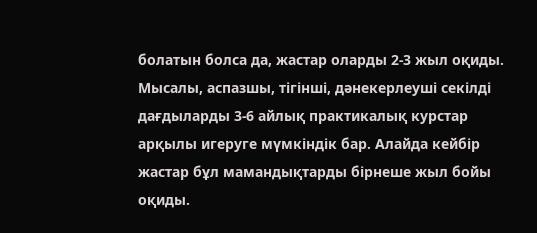болатын болса да, жастар оларды 2-3 жыл оқиды.
Мысалы, аспазшы, тігінші, дәнекерлеуші секілді дағдыларды 3-6 айлық практикалық курстар арқылы игеруге мүмкіндік бар. Алайда кейбір жастар бұл мамандықтарды бірнеше жыл бойы оқиды.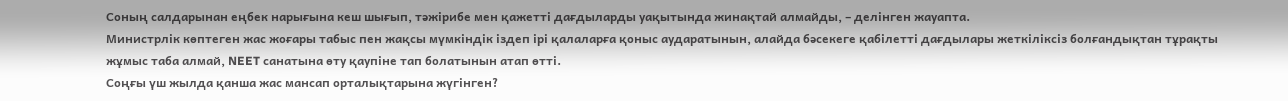Соның салдарынан еңбек нарығына кеш шығып, тәжірибе мен қажетті дағдыларды уақытында жинақтай алмайды, – делінген жауапта.
Министрлік көптеген жас жоғары табыс пен жақсы мүмкіндік іздеп ірі қалаларға қоныс аударатынын, алайда бәсекеге қабілетті дағдылары жеткіліксіз болғандықтан тұрақты жұмыс таба алмай, NEET санатына өту қаупіне тап болатынын атап өтті.
Соңғы үш жылда қанша жас мансап орталықтарына жүгінген?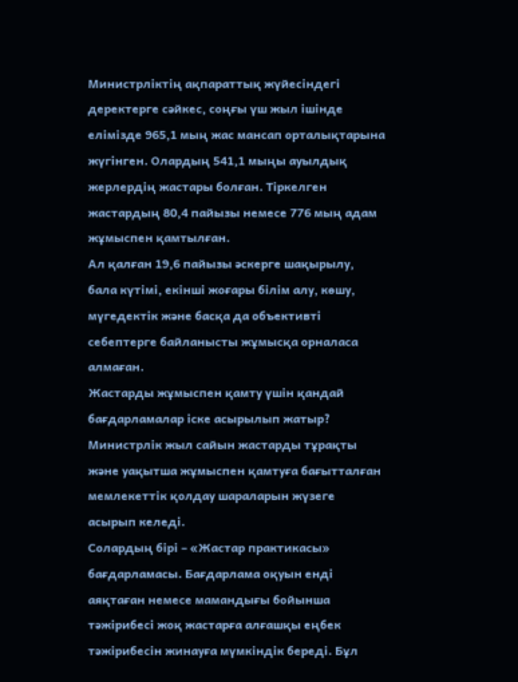Министрліктің ақпараттық жүйесіндегі деректерге сәйкес, соңғы үш жыл ішінде елімізде 965,1 мың жас мансап орталықтарына жүгінген. Олардың 541,1 мыңы ауылдық жерлердің жастары болған. Тіркелген жастардың 80,4 пайызы немесе 776 мың адам жұмыспен қамтылған.
Ал қалған 19,6 пайызы әскерге шақырылу, бала күтімі, екінші жоғары білім алу, көшу, мүгедектік және басқа да объективті себептерге байланысты жұмысқа орналаса алмаған.
Жастарды жұмыспен қамту үшін қандай бағдарламалар іске асырылып жатыр?
Министрлік жыл сайын жастарды тұрақты және уақытша жұмыспен қамтуға бағытталған мемлекеттік қолдау шараларын жүзеге асырып келеді.
Солардың бірі – «Жастар практикасы» бағдарламасы. Бағдарлама оқуын енді аяқтаған немесе мамандығы бойынша тәжірибесі жоқ жастарға алғашқы еңбек тәжірибесін жинауға мүмкіндік береді. Бұл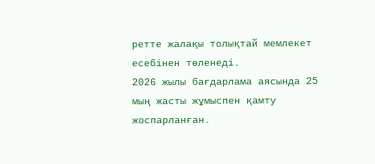ретте жалақы толықтай мемлекет есебінен төленеді.
2026 жылы бағдарлама аясында 25 мың жасты жұмыспен қамту жоспарланған.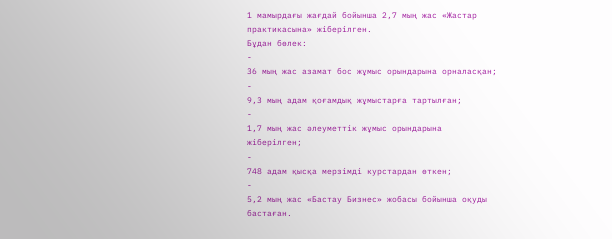1 мамырдағы жағдай бойынша 2,7 мың жас «Жастар практикасына» жіберілген.
Бұдан бөлек:
-
36 мың жас азамат бос жұмыс орындарына орналасқан;
-
9,3 мың адам қоғамдық жұмыстарға тартылған;
-
1,7 мың жас әлеуметтік жұмыс орындарына жіберілген;
-
748 адам қысқа мерзімді курстардан өткен;
-
5,2 мың жас «Бастау Бизнес» жобасы бойынша оқуды бастаған.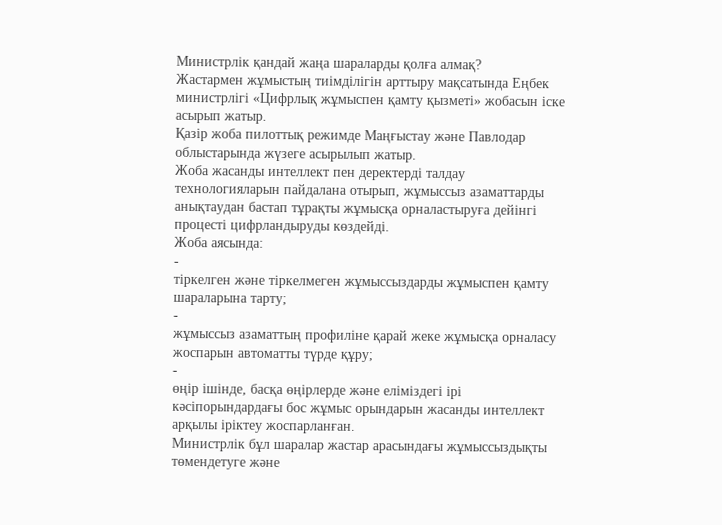Министрлік қандай жаңа шараларды қолға алмақ?
Жастармен жұмыстың тиімділігін арттыру мақсатында Еңбек министрлігі «Цифрлық жұмыспен қамту қызметі» жобасын іске асырып жатыр.
Қазір жоба пилоттық режимде Маңғыстау және Павлодар облыстарында жүзеге асырылып жатыр.
Жоба жасанды интеллект пен деректерді талдау технологияларын пайдалана отырып, жұмыссыз азаматтарды анықтаудан бастап тұрақты жұмысқа орналастыруға дейінгі процесті цифрландыруды көздейді.
Жоба аясында:
-
тіркелген және тіркелмеген жұмыссыздарды жұмыспен қамту шараларына тарту;
-
жұмыссыз азаматтың профиліне қарай жеке жұмысқа орналасу жоспарын автоматты түрде құру;
-
өңір ішінде, басқа өңірлерде және еліміздегі ірі кәсіпорындардағы бос жұмыс орындарын жасанды интеллект арқылы іріктеу жоспарланған.
Министрлік бұл шаралар жастар арасындағы жұмыссыздықты төмендетуге және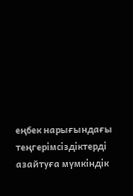еңбек нарығындағы теңгерімсіздіктерді азайтуға мүмкіндік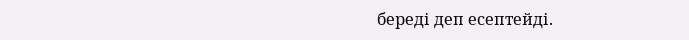береді деп есептейді.